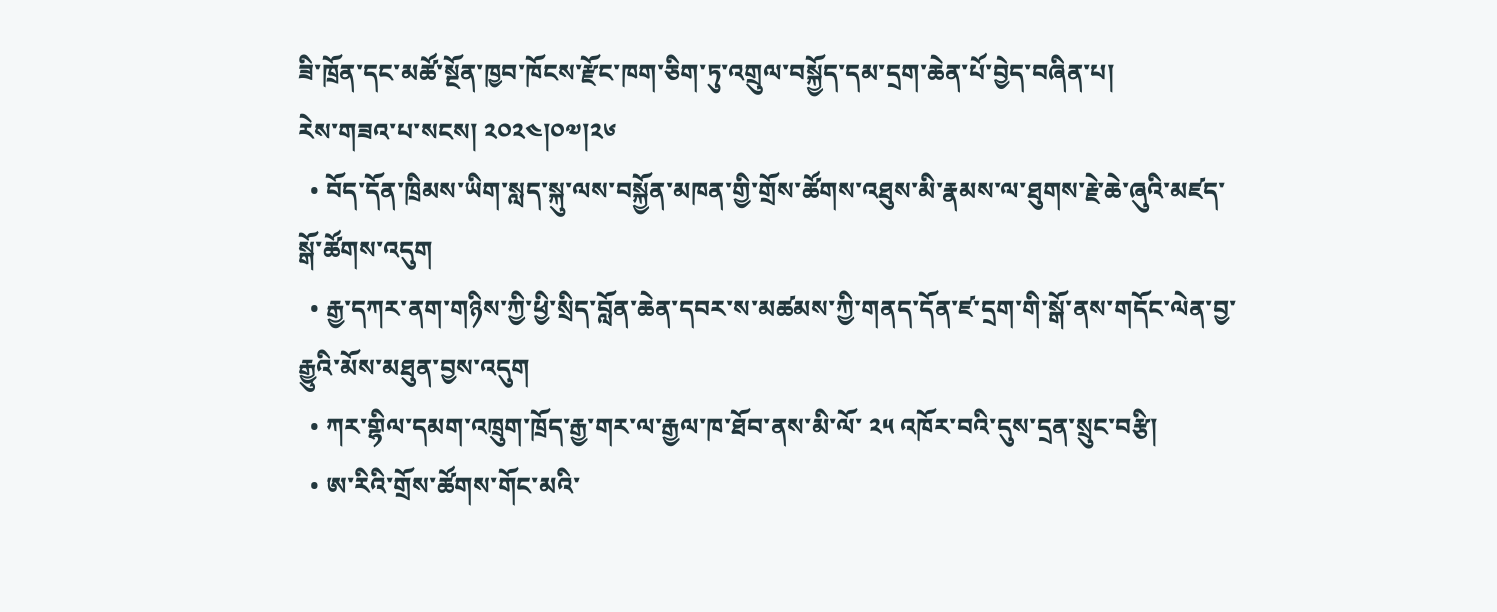ཟི་ཁྲོན་དང་མཚོ་སྔོན་ཁྱབ་ཁོངས་རྫོང་ཁག་ཅིག་ཏུ་འགྲུལ་བསྐྱོད་དམ་དྲག་ཆེན་པོ་བྱེད་བཞིན་པ།
རེས་གཟའ་པ་སངས། ༢༠༢༤།༠༧།༢༦
  • བོད་དོན་ཁྲིམས་ཡིག་སླད་སྐུ་ལས་བསྐྱོན་མཁན་གྱི་གྲོས་ཚོགས་འཐུས་མི་རྣམས་ལ་ཐུགས་རྗེ་ཆེ་ཞུའི་མཛད་སྒོ་ཚོགས་འདུག
  • རྒྱ་དཀར་ནག་གཉིས་ཀྱི་ཕྱི་སྲིད་བློན་ཆེན་དབར་ས་མཚམས་ཀྱི་གནད་དོན་ཛ་དྲག་གི་སྒོ་ནས་གདོང་ལེན་བྱ་རྒྱུའི་མོས་མཐུན་བྱས་འདུག
  • ཀར་གྷིལ་དམག་འཁྲུག་ཁྲོད་རྒྱ་གར་ལ་རྒྱལ་ཁ་ཐོབ་ནས་མི་ལོ་ ༢༥ འཁོར་བའི་དུས་དྲན་སྲུང་བརྩི།
  • ཨ་རིའི་གྲོས་ཚོགས་གོང་མའི་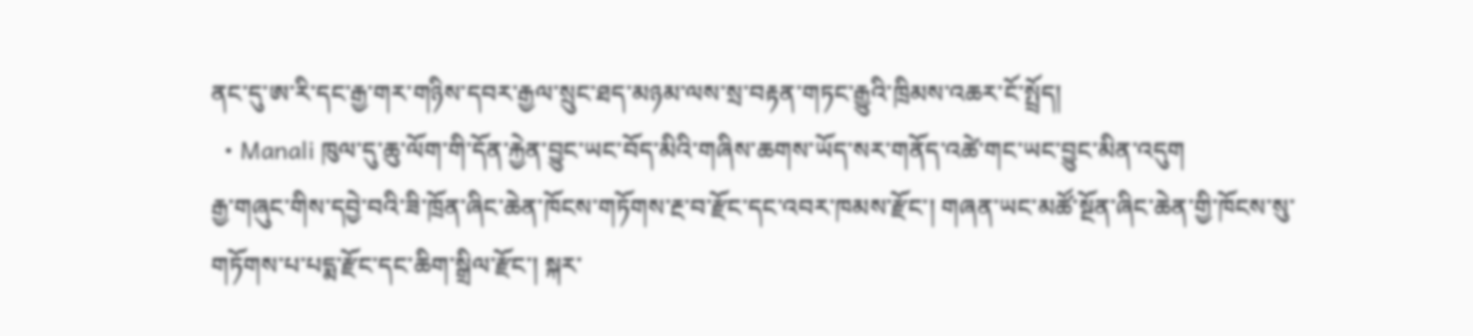ནང་དུ་ཨ་རི་དང་རྒྱ་གར་གཉིས་དབར་རྒྱལ་སྲུང་ཐད་མཉམ་ལས་སྲ་བརྟན་གཏང་རྒྱུའི་ཁྲིམས་འཆར་ངོ་སྤྲོད།
  • Manali ཁུལ་དུ་ཆུ་ལོག་གི་དོན་རྐྱེན་བྱུང་ཡང་བོད་མིའི་གཞིས་ཆགས་ཡོད་སར་གནོད་འཚེ་གང་ཡང་བྱུང་མིན་འདུག
རྒྱ་གཞུང་གིས་དབྱེ་བའི་ཟི་ཁྲོན་ཞིང་ཆེན་ཁོངས་གཏོགས་རྔ་བ་རྫོང་དང་འབར་ཁམས་རྫོང་། གཞན་ཡང་མཚོ་སྔོན་ཞིང་ཆེན་གྱི་ཁོངས་སུ་གཏོགས་པ་པདྨ་རྫོང་དང་ཆིག་སྒྲིལ་རྫོང་། སྐར་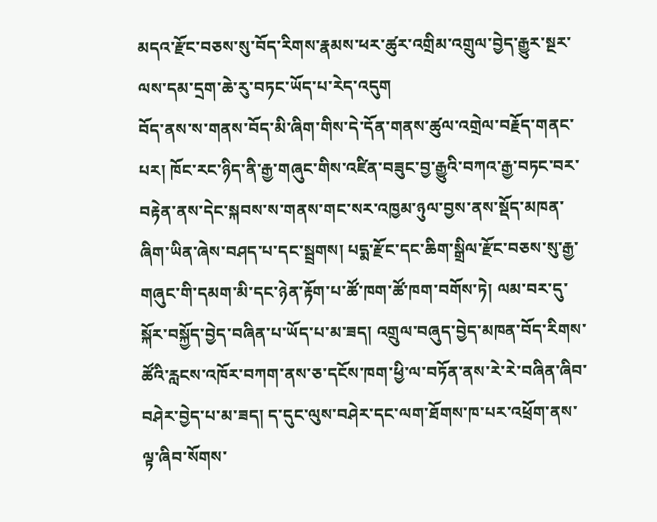མདའ་རྫོང་བཅས་སུ་བོད་རིགས་རྣམས་ཕར་ཚུར་འགྲིམ་འགྲུལ་བྱེད་རྒྱུར་སྔར་ལས་དམ་དྲག་ཆེ་རུ་བཏང་ཡོད་པ་རེད་འདུག
བོད་ནས་ས་གནས་བོད་མི་ཞིག་གིས་དེ་དོན་གནས་ཚུལ་འགྲེལ་བརྗོད་གནང་པར། ཁོང་རང་ཉིད་ནི་རྒྱ་གཞུང་གིས་འཛིན་བཟུང་བྱ་རྒྱུའི་བཀའ་རྒྱ་བཏང་བར་བརྟེན་ནས་དེང་སྐབས་ས་གནས་གང་སར་འཁྱམ་ཉུལ་བྱས་ནས་སྡོད་མཁན་ཞིག་ཡིན་ཞེས་བཤད་པ་དང་སྦྲགས། པདྨ་རྫོང་དང་ཆིག་སྒྲིལ་རྫོང་བཅས་སུ་རྒྱ་གཞུང་གི་དམག་མི་དང་ཉེན་རྟོག་པ་ཚོ་ཁག་ཚོ་ཁག་བགོས་ཏེ། ལམ་བར་དུ་སྐོར་བསྐྱོད་བྱེད་བཞིན་པ་ཡོད་པ་མ་ཟད། འགྲུལ་བཞུད་བྱེད་མཁན་བོད་རིགས་ཚོའི་རླངས་འཁོར་བཀག་ནས་ཅ་དངོས་ཁག་ཕྱི་ལ་བཏོན་ནས་རེ་རེ་བཞིན་ཞིབ་བཤེར་བྱེད་པ་མ་ཟད། ད་དུང་ལུས་བཤེར་དང་ལག་ཐོགས་ཁ་པར་འཕྲོག་ནས་ལྟ་ཞིབ་སོགས་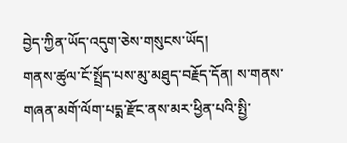བྱེད་ཀྱིན་ཡོད་འདུག་ཅེས་གསུངས་ཡོད།
གནས་ཚུལ་ངོ་སྤྲོད་པས་མུ་མཐུད་བརྗོད་དོན། ས་གནས་གཞན་མགོ་ལོག་པདྨ་རྫོང་ནས་མར་ཕྱིན་པའི་སྤྱི་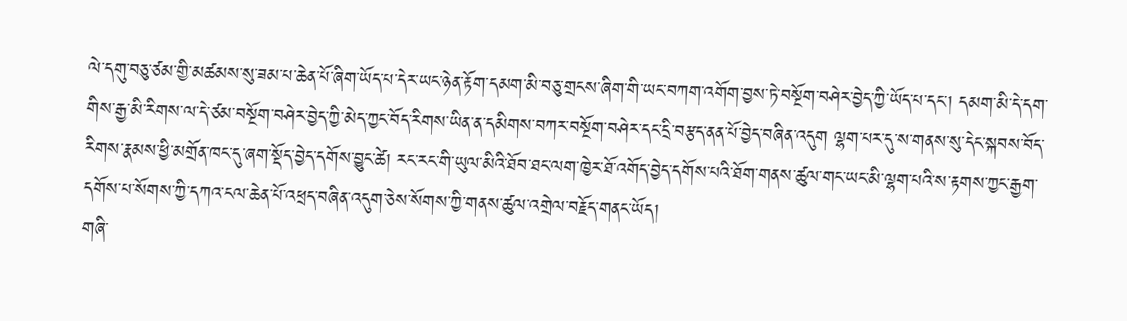ལེ་དགུ་བཅུ་ཙམ་གྱི་མཚམས་སུ་ཟམ་པ་ཆེན་པོ་ཞིག་ཡོད་པ་དེར་ཡང་ཉེན་རྟོག་དམག་མི་བཅུ་གྲངས་ཞིག་གི་ཡང་བཀག་འགོག་བྱས་ཏེ་བསྔོག་བཤེར་བྱེད་ཀྱི་ཡོད་པ་དང་། དམག་མི་དེ་དག་གིས་རྒྱ་མི་རིགས་ལ་དེ་ཙམ་བསྔོག་བཤེར་བྱེད་ཀྱི་མེད་ཀྱང་བོད་རིགས་ཡིན་ན་དམིགས་བཀར་བསྔོག་བཤེར་དང་དྲི་བརྩད་ནན་པོ་བྱེད་བཞིན་འདུག ལྷག་པར་དུ་ས་གནས་སུ་དེང་སྐབས་བོད་རིགས་རྣམས་ཕྱི་མགྲོན་ཁང་དུ་ཞག་སྡོད་བྱེད་དགོས་བྱུང་ཚེ། རང་རང་གི་ཡུལ་མིའི་ཐོབ་ཐང་ལག་ཁྱེར་ཐོ་འགོད་བྱེད་དགོས་པའི་ཐོག་གནས་ཚུལ་གང་ཡང་མི་ལྷག་པའི་ས་རྟགས་ཀྱང་རྒྱག་དགོས་པ་སོགས་ཀྱི་དཀའ་ངལ་ཆེན་པོ་འཕྲད་བཞིན་འདུག་ཅེས་སོགས་ཀྱི་གནས་ཚུལ་འགྲེལ་བརྗོད་གནང་ཡོད།
གཞི་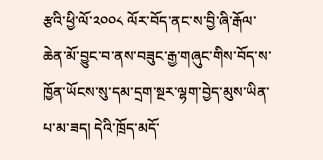རྩའི་ཕྱི་ལོ་༢༠༠༨ ལོར་བོད་ནང་ས་བྱི་ཞི་རྒོལ་ཆེན་མོ་བྱུང་བ་ནས་བཟུང་རྒྱ་གཞུང་གིས་བོད་ས་ཁྱོན་ཡོངས་སུ་དམ་དྲག་སྔར་ལྷག་བྱེད་མུས་ཡིན་པ་མ་ཟད། དེའི་ཁྲོད་མདོ་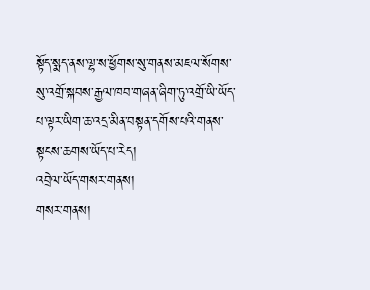སྟོད་སྨད་ནས་ལྷ་ས་ཕྱོགས་སུ་གནས་མཇལ་སོགས་སུ་འགྲོ་སྐབས་རྒྱལ་ཁབ་གཞན་ཞིག་ཏུ་འགྲོ་ཡི་ཡོད་པ་ལྟར་ཡིག་ཆ་འདྲ་མིན་བསྟན་དགོས་པའི་གནས་སྟངས་ཆགས་ཡོད་པ་རེད།
འབྲེལ་ཡོད་གསར་གནས།
གསར་གནས།